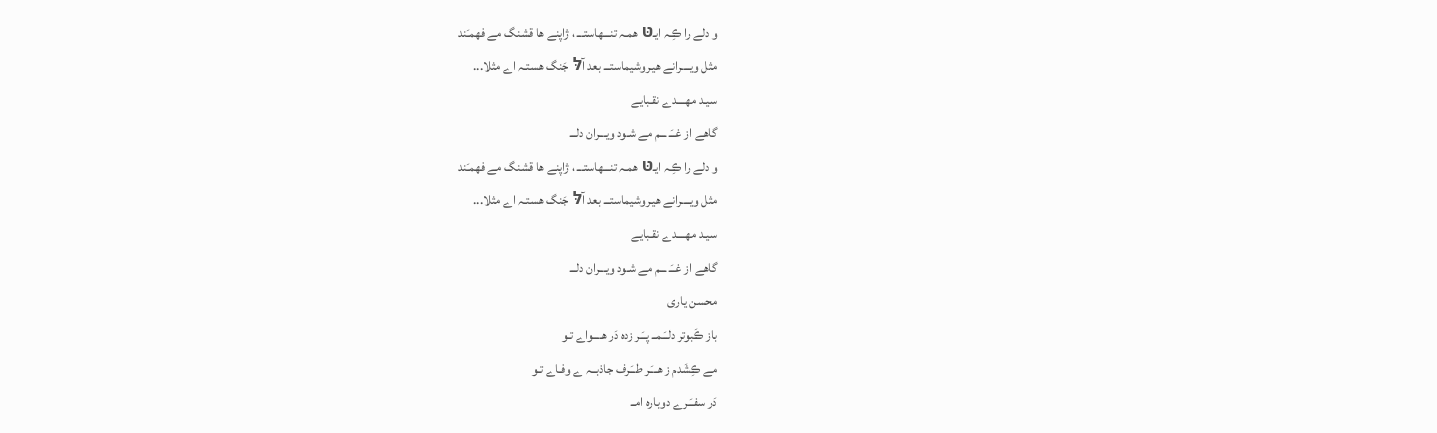و دلے را ڪِـہ ایـטּ همـہ تنـــهاستـــ ، ژاپنے ها قشنگ مے فهمـَند
مثل ویــــرانے هیـروشیماستـــ بعد آלּ جَنگ هستـہ اے مثلا...
سیـد مهــــدے نقـبایے
گاهے از غــَـ ـــم مے شـود ویـــران دلـــ
و دلے را ڪِـہ ایـטּ همـہ تنـــهاستـــ ، ژاپنے ها قشنگ مے فهمـَند
مثل ویــــرانے هیـروشیماستـــ بعد آלּ جَنگ هستـہ اے مثلا...
سیـد مهــــدے نقـبایے
گاهے از غــَـ ـــم مے شـود ویـــران دلـــ
محسن یاری
باز ڪَبوتر دلــَـمــ پــَـر زده دَر هــــواے تـو
مے ڪِشَدم ز هـــَـر طــَـرف جاذبــہ ے وفـاے تـو
دَر سفــَـرے دوباره امــ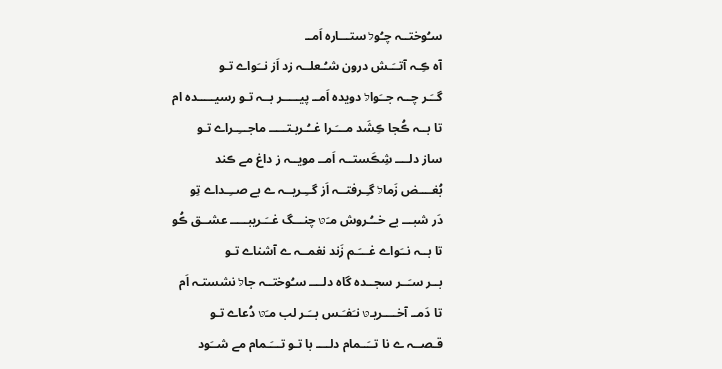سـُوختــہ چـُوלּ ستـــاره اَمــ
آه ڪِـہ آتــَـش درون شـُـعلــہ زد اَز نــَواے تـو
گــَـر چــہ جــَواלּ دویده اَمــ پیـــــر بــہ تـو رسیـــــده ام
تا بــہ ڪُجا ڪِشَد مـــَـرا غــُـربـتـــــ ماجـــِـراے تـو
ساز دلــــ شِڪَستــہ اَمــ مویــہ ز داغ مے ڪند
بُغــــض زَماלּ گـِـرفتــہ اَز گــِـریــہ ے بے صــِـداے تِو
دَر شبـــ بے خــُـروش مـَטּ چنـــگ غــَـریبـــــ عشــق ڪُو
تا بــہ نــَواے غـــَـم زَند نغمــہ ے آشناے تـو
بــر سـَــر سجــده گاه دلــــ سـُوختــہ جاלּ نشستـہ اَم
تا دَمــ آخــــریـטּ نـَفـَـس بــَـر لب مـَטּ دُعاے تـو
قـصــہ ے نا تــَــمام دلــــ با تـو تـــَـمام مے شــَود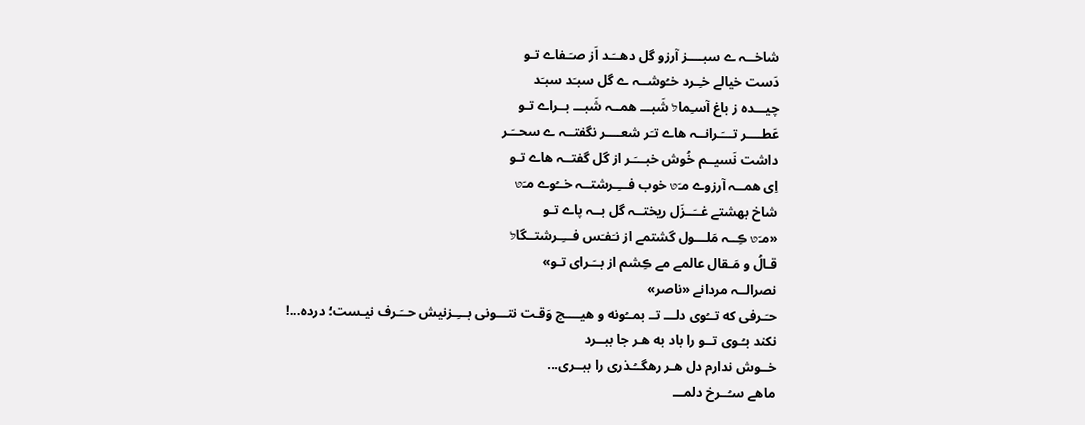شاخــہ ے سبــــز آرزو گل دهــَـد اَز صـَـفاے تـو
دَست خیالے خـِـرد خـُوشــہ ے گل سبـَد سبـَد
چیـــده ز باغ آسـِماלּ شَبـــ همــہ شَبـــ بــراے تـو
عَطــــر تـــَـرانــہ هاے تـَر شعــــر نگفتــہ ے سحــَـر
داشت نَسیــم خُوش خبـــَـر از گل گفتــہ هاے تـو
اِی همــہ آرزوے مـَטּ خوب فـــِـرشتــہ خــُوے مـَטּ
شاخ بهشتے غــَــزَل ریختــہ گل بــہ پاے تـو
«مـَטּ ڪِــہ مَلـــول گشتمے از نـَفـَس فـــِـرشتــگاלּ
قـالُ و مَـقال عالمے مے ڪِشم از بــَـرای تـو»
نصرالــہ مردانے «ناصر»
حـَـرفی که تــُوی دلـــ تــ بمــُونه و هیــــچ وَقـت نتـــونی بـــِـزنیش حــَـرف نیـست؛ درده...!
نکند بـُـوی تــو را باد به هـر جا ببــرد
خــوش ندارم دل هـر رهگــُـذری را ببــری...
ماهے سـُــرخ دلمـــ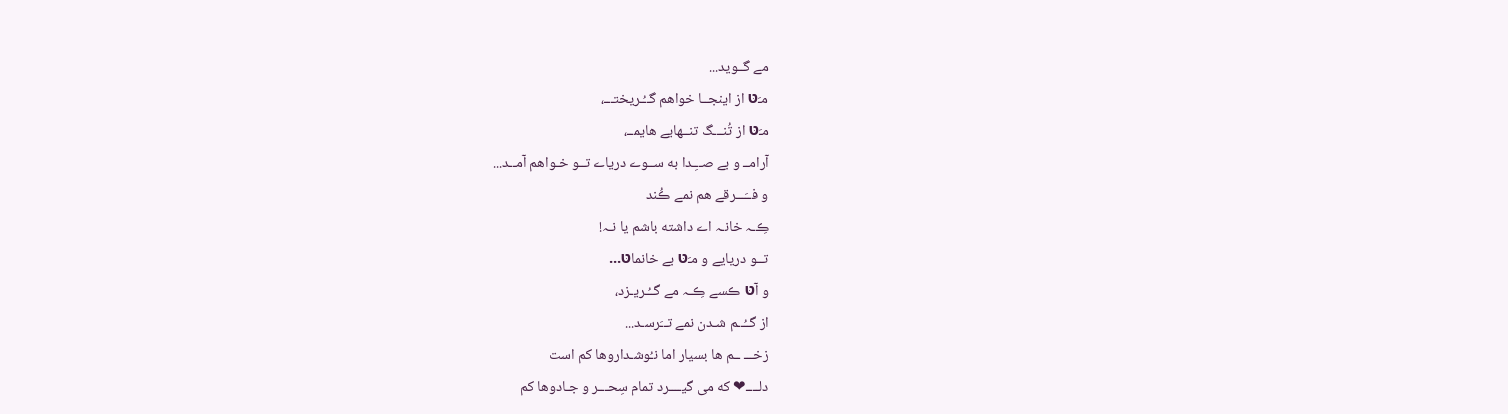مے گــوید...
مـَטּ از اینجــا خواهم گــُـریختـــ،
مـَטּ از تُنـــگ تنــهایے هایمــ،
آرامــ و بے صــِـدا به ســوے دریاے تــو خـواهم آمــد...
و فــَـــرقے هم نمے ڪُند
ڪِـہ خانـہ اے داشته باشم یا نـہ!
تــو دریایے و مـَטּ بے خانماטּ...
و آטּ ڪسے ڪِـہ مے گــُـریـزد،
از گــُــم شـدن نمے تــَرسـد...
زخـــ ــم ها بسیار اما نـُوشـداروها کم است
دلــــ❤ که می گیــــرد تمام سِحـــر و جـادوها کم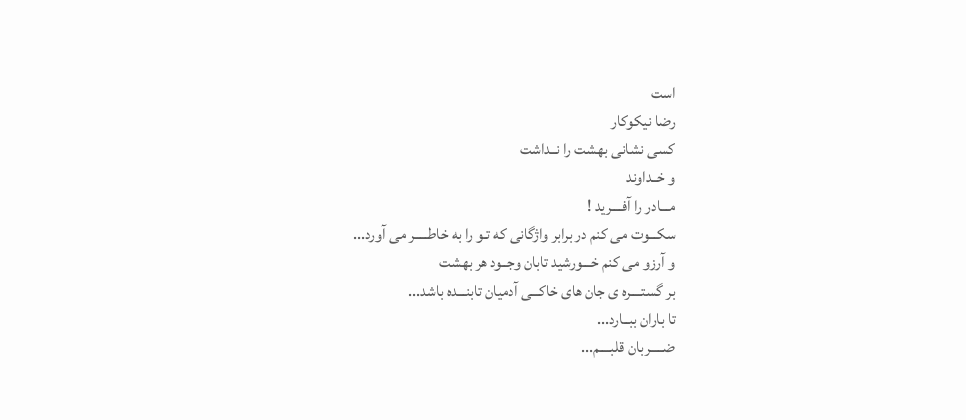است
رضا نیکوکار
کسی نشانی بهشت را نــداشت
و خــداوند
مـــادر را آفــــرید !
سکـــوت می کنم در برابر واژگانی که تـو را به خاطـــــر می آورد...
و آرزو می کنم خـــورشید تابان وجــود هر بهشت
بر گستــــره ی جان های خاکـــی آدمیان تابنـــده باشد...
تا باران ببــارد...
ضـــــربان قلبــــم...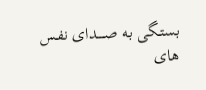بستـگی به صـــــدای نفـس های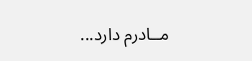مــادرم دارد...